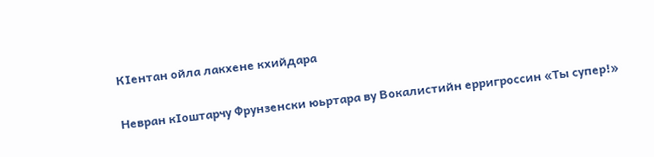КIентан ойла лакхене кхийдара

Невран кIоштарчу Фрунзенски юьртара ву Вокалистийн ерригроссин «Ты супер!»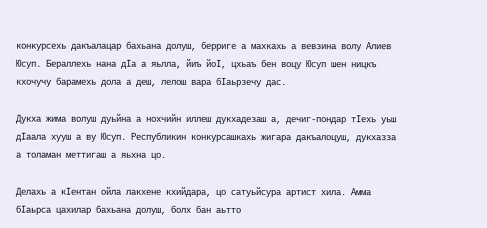конкурсехь дакъалацар бахьана долуш, берриге а махкахь а вевзина волу Алиев Юсуп. Бераллехь нана дIа а яьлла, йиъ йоI, цхьаъ бен воцу Юсуп шен ницкъ кхочучу барамехь дола а деш, лелош вара бIаьрзечу дас.

Дукха жима волуш дуьйна а нохчийн иллеш дукхадезаш а, дечиг-пондар тIехь уьш дIаала хууш а ву Юсуп. Республикин конкурсашкахь жигара дакъалоцуш, дукхазза а толаман меттигаш а яьхна цо.

Делахь а кIентан ойла лакхене кхийдара, цо сатуьйсура артист хила. Амма бIаьрса цахилар бахьана долуш, болх бан аьтто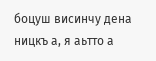боцуш висинчу дена ницкъ а, я аьтто а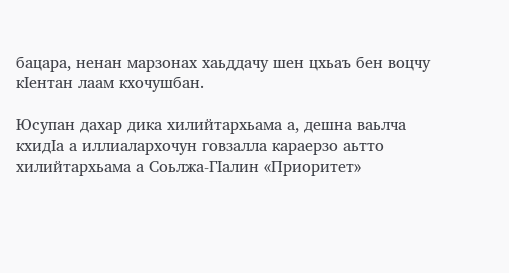бацара, ненан марзонах хаьддачу шен цхьаъ бен воцчу кIентан лаам кхочушбан.

Юсупан дахар дика хилийтархьама а, дешна ваьлча кхидIа а иллиалархочун говзалла караерзо аьтто хилийтархьама а Соьлжа-ГIалин «Приоритет»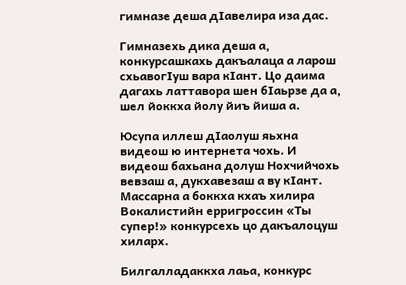гимназе деша дIавелира иза дас.

Гимназехь дика деша а, конкурсашкахь дакъалаца а ларош схьавогIуш вара кIант. Цо даима дагахь латтавора шен бIаьрзе да а, шел йоккха йолу йиъ йиша а.

Юсупа иллеш дIаолуш яьхна видеош ю интернета чохь. И видеош бахьана долуш Нохчийчохь вевзаш а, дукхавезаш а ву кIант. Массарна а боккха кхаъ хилира Вокалистийн ерригроссин «Ты супер!» конкурсехь цо дакъалоцуш хиларх.

Билгалладаккха лаьа, конкурс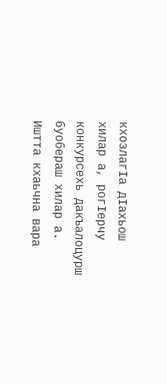кхозлагIа дIахьош хилар а, рогIерчу конкурсехь дакъалоцурш буобераш хилар а. Иштта кхаьчна вара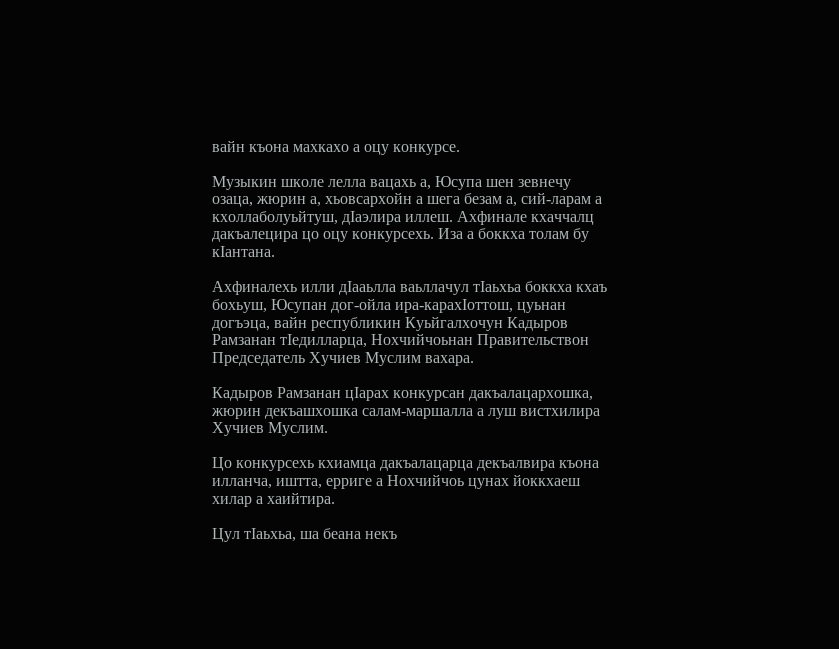вайн къона махкахо а оцу конкурсе.

Музыкин школе лелла вацахь а, Юсупа шен зевнечу озаца, жюрин а, хьовсархойн а шега безам а, сий-ларам а кхоллаболуьйтуш, дIаэлира иллеш. Ахфинале кхаччалц дакъалецира цо оцу конкурсехь. Иза а боккха толам бу кIантана.

Ахфиналехь илли дIааьлла ваьллачул тIаьхьа боккха кхаъ бохьуш, Юсупан дог-ойла ира-карахIоттош, цуьнан догъэца, вайн республикин Куьйгалхочун Кадыров Рамзанан тIедилларца, Нохчийчоьнан Правительствон Председатель Хучиев Муслим вахара.

Кадыров Рамзанан цIарах конкурсан дакъалацархошка, жюрин декъашхошка салам-маршалла а луш вистхилира Хучиев Муслим.

Цо конкурсехь кхиамца дакъалацарца декъалвира къона илланча, иштта, ерриге а Нохчийчоь цунах йоккхаеш хилар а хаийтира.

Цул тIаьхьа, ша беана некъ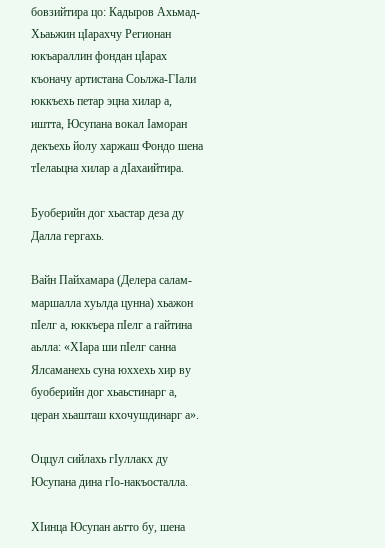бовзийтира цо: Кадыров Ахьмад-Хьаьжин цӀарахчу Регионан юкъараллин фондан цӀарах къоначу артистана Соьлжа-ГӀали юккъехь петар эцна хилар а, иштта, Юсупана вокал Ӏаморан декъехь йолу харжаш Фондо шена тӀелаьцна хилар а дIахаийтира.

Буоберийн дог хьастар деза ду Далла гергахь.

Вайн Пайхамара (Делера салам-маршалла хуьлда цунна) хьажон пIелг а, юккъера пIелг а гайтина аьлла: «ХIара ши пIелг санна Ялсаманехь суна юххехь хир ву буоберийн дог хьаьстинарг а, церан хьашташ кхочушдинарг а».

Оццул сийлахь гIуллакх ду Юсупана дина гIо-накъосталла.

ХIинца Юсупан аьтто бу, шена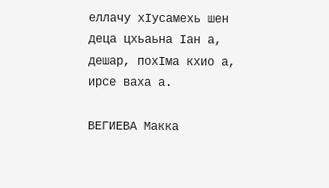еллачу хIусамехь шен деца цхьаьна Iан а, дешар, похIма кхио а, ирсе ваха а.

ВЕГИЕВА Макка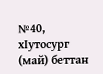№40, хIутосург (май) беттан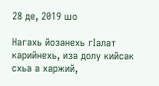28 де, 2019 шо

Нагахь йозанехь гIалат карийнехь, иза долу кийсак схьа а харжий,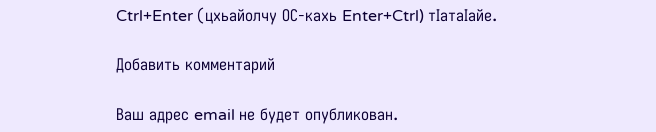Ctrl+Enter (цхьайолчу ОС-кахь Enter+Ctrl) тIатаIайе.

Добавить комментарий

Ваш адрес email не будет опубликован.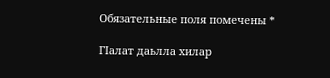Обязательные поля помечены *

ГIалат даьлла хилар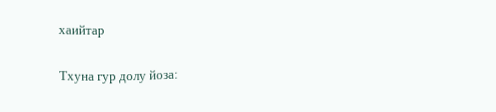хаийтар

Тхуна гур долу йоза: